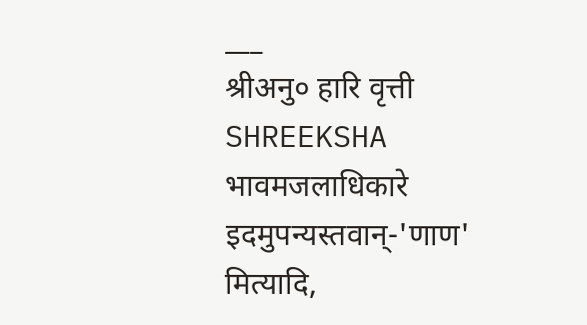___
श्रीअनु० हारि वृत्ती
SHREEKSHA
भावमजलाधिकारे इदमुपन्यस्तवान्-'णाण' मित्यादि,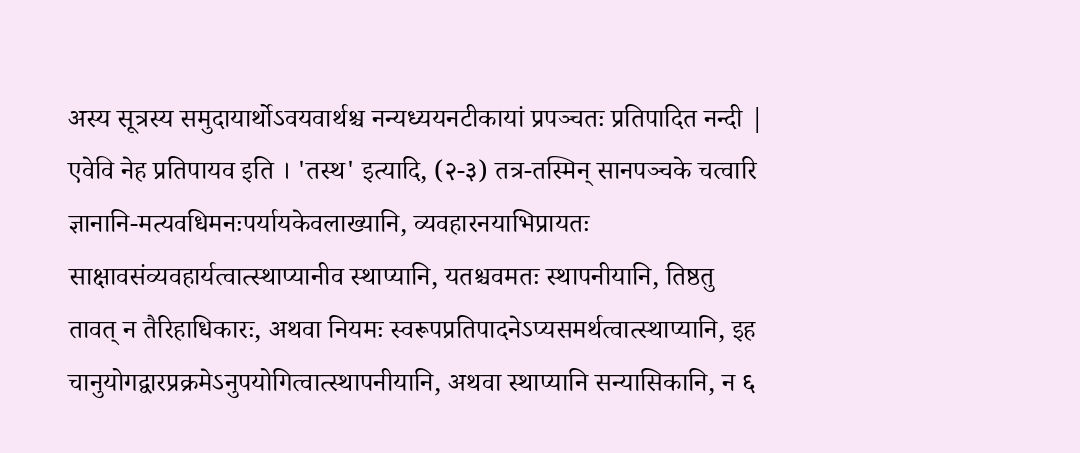अस्य सूत्रस्य समुदायार्थोऽवयवार्थश्च नन्यध्ययनटीकायां प्रपञ्चतः प्रतिपादित नन्दी | एवेवि नेह प्रतिपायव इति । 'तस्थ' इत्यादि, (२-३) तत्र-तस्मिन् सानपञ्चके चत्वारि ज्ञानानि-मत्यवधिमनःपर्यायकेवलाख्यानि, व्यवहारनयाभिप्रायतः साक्षावसंव्यवहार्यत्वात्स्थाप्यानीव स्थाप्यानि, यतश्चवमतः स्थापनीयानि, तिष्ठतु तावत् न तैरिहाधिकारः, अथवा नियमः स्वरूपप्रतिपादनेऽप्यसमर्थत्वात्स्थाप्यानि, इह चानुयोगद्वारप्रक्रमेऽनुपयोगित्वात्स्थापनीयानि, अथवा स्थाप्यानि सन्यासिकानि, न ६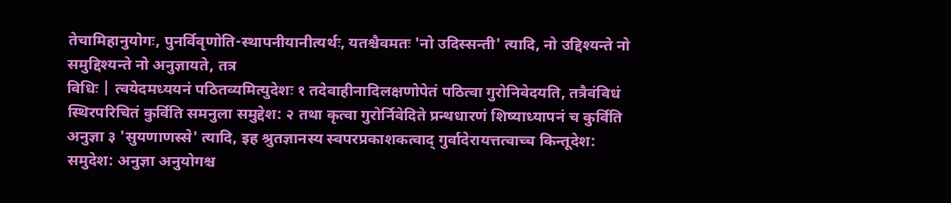तेचामिहानुयोगः, पुनर्विवृणोति-स्थापनीयानीत्यर्थः, यतश्चैवमतः 'नो उदिस्सन्ती' त्यादि, नो उद्दिश्यन्ते नो समुद्दिश्यन्ते नो अनुज्ञायते, तत्र
विधिः | त्वयेदमध्ययनं पठितव्यमित्युदेशः १ तदेवाहीनादिलक्षणोपेतं पठित्वा गुरोनिवेदयति, तत्रैवंविधं स्थिरपरिचितं कुर्विति समनुला समुद्देश: २ तथा कृत्वा गुरोर्निवेदिते प्रन्थधारणं शिष्याध्यापनं च कुर्विति अनुज्ञा ३ 'सुयणाणस्से' त्यादि, इह श्रुतज्ञानस्य स्वपरप्रकाशकत्वाद् गुर्वादेरायत्तत्वाच्च किन्तूदेश: समुदेश: अनुज्ञा अनुयोगश्च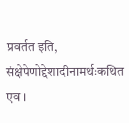प्रवर्तत इति, संक्षेपेणोद्देशादीनामर्थःकथित एव ।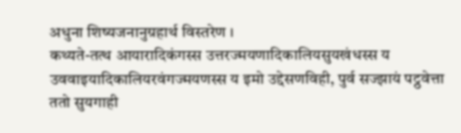अधुना शिष्यजनानुग्रहार्थ विस्तरेण ।
कथ्यते-तत्थ आयारादिकंगस्स उत्तरज्मयणादिकालियसुयखंधस्स य उववाइयादिकालियरवंगज्मयणस्स य इमो उद्देसणविही, पुर्व सज्झायं पट्ठवेत्ता ततो सुयगाही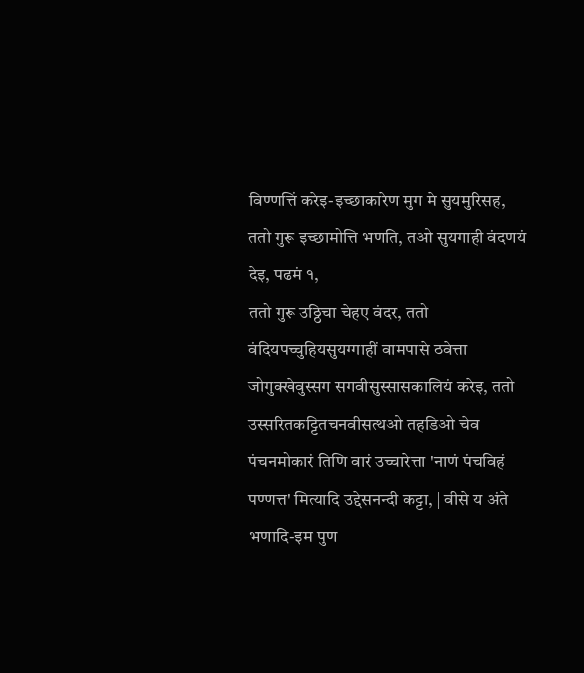विण्णत्तिं करेइ-इच्छाकारेण मुग मे सुयमुरिसह, ततो गुरू इच्छामोत्ति भणति, तओ सुयगाही वंदणयं देइ, पढमं १,
ततो गुरू उठ्ठिचा चेहए वंदर, ततो वंदियपच्चुहियसुयग्गाहीं वामपासे ठवेत्ता जोगुक्खेवुस्सग सगवीसुस्सासकालियं करेइ, ततो उस्सरितकट्टितचनवीसत्थओ तहडिओ चेव पंचनमोकारं तिणि वारं उच्चारेत्ता 'नाणं पंचविहं पण्णत्त' मित्यादि उद्देसनन्दी कट्टा, | वीसे य अंते भणादि-इम पुण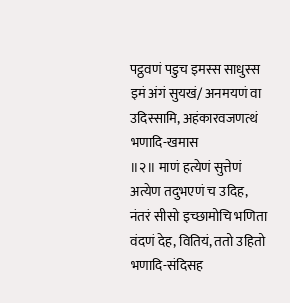पट्ठवणं पडुच इमस्स साधुस्स इमं अंगं सुयखं/ अनमयणं वा उदिस्सामि, अहंकारवजणत्थं भणादि-खमास
॥२॥ माणं हत्येणं सुत्तेणं अत्येण तदुभएणं च उदिह, नंतरं सीसो इच्छामोचि भणिता वंदणं देह, वितियं, ततो उहितो भणादि-संदिसह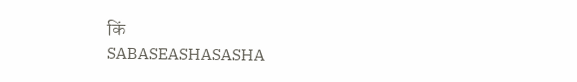किं
SABASEASHASASHA